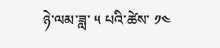ཉེ་ལམ་ཟླ་ ༥ པའི་ཚེས་ ༡༤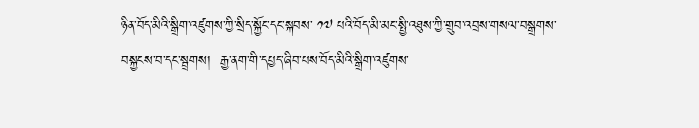ཉིན་བོད་མིའི་སྒྲིག་འཛུགས་ཀྱི་སྲིད་སྐྱོང་དང་སྐབས་ ༡༧ པའི་བོད་མི་མང་སྤྱི་འཐུས་ཀྱི་གྲུབ་འབྲས་གསལ་བསྒྲགས་བསྐྱངས་བ་དང་སྦྲགས།  རྒྱ་ནག་གི་དཔྱད་ཞིབ་པས་བོད་མིའི་སྒྲིག་འཛུགས་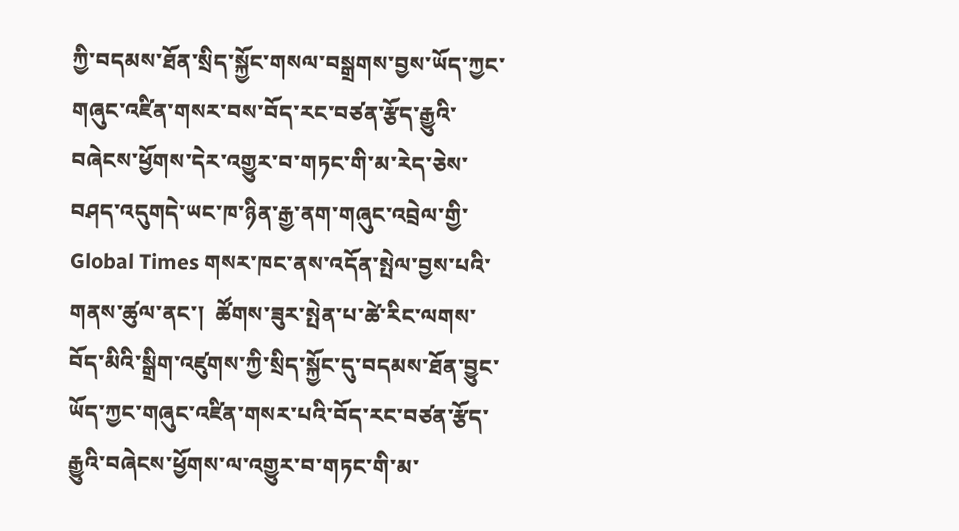ཀྱི་བདམས་ཐོན་སྲིད་སྐྱོང་གསལ་བསྒྲགས་བྱས་ཡོད་ཀྱང་གཞུང་འཛིན་གསར་བས་བོད་རང་བཙན་རྩོད་རྒྱུའི་བཞེངས་ཕྱོགས་དེར་འགྱུར་བ་གཏང་གི་མ་རེད་ཅེས་བཤད་འདུགདེ་ཡང་ཁ་ཉིན་རྒྱ་ནག་གཞུང་འབྲེལ་གྱི་Global Times གསར་ཁང་ནས་འདོན་སྤེལ་བྱས་པའི་གནས་ཚུལ་ནང་།  ཚོགས་ཟུར་སྤེན་པ་ཚེ་རིང་ལགས་བོད་མིའི་སྒྲིག་འཛུགས་ཀྱི་སྲིད་སྐྱོང་དུ་བདམས་ཐོན་བྱུང་ཡོད་ཀྱང་གཞུང་འཛིན་གསར་པའི་བོད་རང་བཙན་རྩོད་རྒྱུའི་བཞེངས་ཕྱོགས་ལ་འགྱུར་བ་གཏང་གི་མ་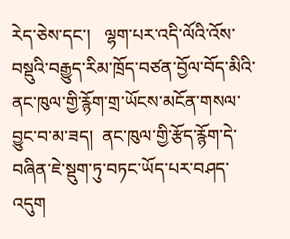རེད་ཅེས་དང་།   ལྷག་པར་འདི་ལོའི་འོས་བསྡུའི་བརྒྱུད་རིམ་ཁྲོད་བཙན་བྱོལ་བོད་མིའི་ནང་ཁུལ་གྱི་རྙོག་གྲ་ཡོངས་མངོན་གསལ་བྱུང་བ་མ་ཟད།  ནང་ཁུལ་གྱི་རྩོད་རྙོག་དེ་བཞིན་ཇེ་སྡུག་ཏུ་བཏང་ཡོད་པར་བཤད་འདུག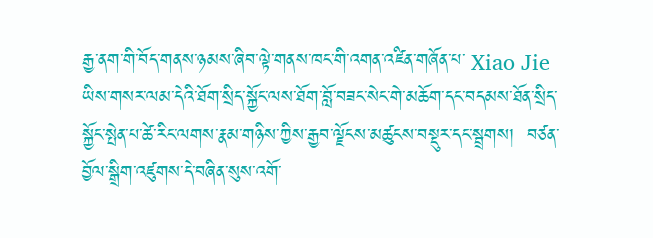རྒྱ་ནག་གི་བོད་གནས་ཉམས་ཞིབ་ལྟེ་གནས་ཁང་གི་འགན་འཛིན་གཞོན་པ་ Xiao Jie ཡིས་གསར་ལམ་དེའི་ཐོག་སྲིད་སྐྱོང་ལས་ཐོག་བློ་བཟང་སེང་གེ་མཆོག་དང་བདམས་ཐོན་སྲིད་སྐྱོང་སྤེན་པ་ཚེ་རིང་ལགས་རྣམ་གཉིས་ཀྱིས་རྒྱབ་ལྗོངས་མཚུངས་བསྡུར་དང་སྦྲགས།  བཙན་བྱོལ་སྒྲིག་འཛུགས་དེ་བཞིན་སུས་འགོ་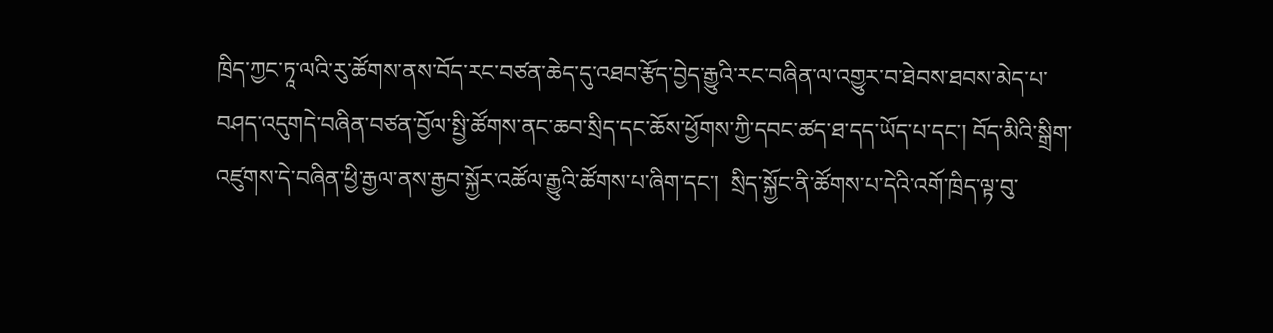ཁྲིད་ཀྱང་ཏཱ་ལའི་རུ་ཚོགས་ནས་བོད་རང་བཙན་ཆེད་དུ་འཐབ་རྩོད་བྱེད་རྒྱུའི་རང་བཞིན་ལ་འགྱུར་བ་ཐེབས་ཐབས་མེད་པ་བཤད་འདུགདེ་བཞིན་བཙན་བྱོལ་སྤྱི་ཚོགས་ནང་ཆབ་སྲིད་དང་ཆོས་ཕྱོགས་ཀྱི་དབང་ཚད་ཐ་དད་ཡོད་པ་དང་། བོད་མིའི་སྒྲིག་འཛུགས་དེ་བཞིན་ཕྱི་རྒྱལ་ནས་རྒྱབ་སྐྱོར་འཚོལ་རྒྱུའི་ཚོགས་པ་ཞིག་དང་།  སྲིད་སྐྱོང་ནི་ཚོགས་པ་དེའི་འགོ་ཁྲིད་ལྟ་བུ་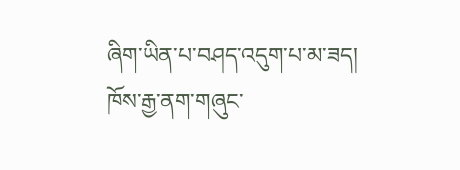ཞིག་ཡིན་པ་བཤད་འདུག་པ་མ་ཟད།   ཁོས་རྒྱ་ནག་གཞུང་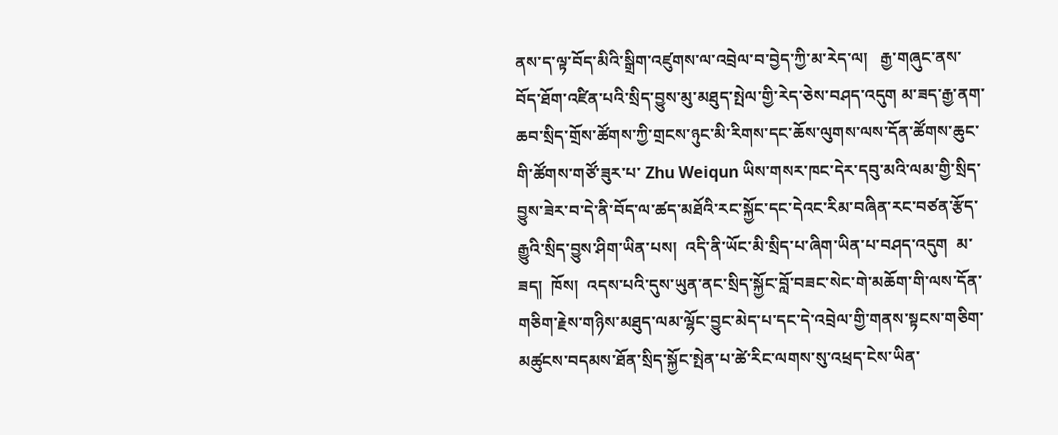ནས་ད་ལྟ་བོད་མིའི་སྒྲིག་འཛུགས་ལ་འབྲེལ་བ་བྱེད་ཀྱི་མ་རེད་ལ།   རྒྱ་གཞུང་ནས་བོད་ཐོག་འཛིན་པའི་སྲིད་བྱུས་མུ་མཐུད་སྤེལ་གྱི་རེད་ཅེས་བཤད་འདུག མ་ཟད་རྒྱ་ནག་ཆབ་སྲིད་གྲོས་ཚོགས་ཀྱི་གྲངས་ཉུང་མི་རིགས་དང་ཆོས་ལུགས་ལས་དོན་ཚོགས་ཆུང་གི་ཚོགས་གཙོ་ཟུར་པ་ Zhu Weiqun ཡིས་གསར་ཁང་དེར་དབུ་མའི་ལམ་གྱི་སྲིད་བྱུས་ཟེར་བ་དེ་ནི་བོད་ལ་ཚད་མཐོའི་རང་སྐྱོང་དང་དེའང་རིམ་བཞིན་རང་བཙན་རྩོད་རྒྱུའི་སྲིད་བྱུས་ཤིག་ཡིན་པས།  འདི་ནི་ཡོང་མི་སྲིད་པ་ཞིག་ཡིན་པ་བཤད་འདུག  མ་ཟད།  ཁོས།  འདས་པའི་དུས་ཡུན་ནང་སྲིད་སྐྱོང་བློ་བཟང་སེང་གེ་མཆོག་གི་ལས་དོན་གཅིག་རྗེས་གཉིས་མཐུད་ལམ་ལྷོང་བྱུང་མེད་པ་དང་དེ་འབྲེལ་གྱི་གནས་སྟངས་གཅིག་མཚུངས་བདམས་ཐོན་སྲིད་སྐྱོང་སྤེན་པ་ཚེ་རིང་ལགས་སུ་འཕྲད་ངེས་ཡིན་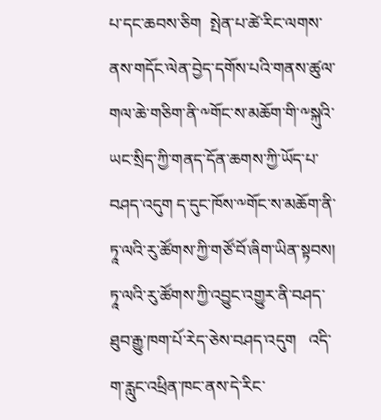པ་དང་ཆབས་ཅིག  སྤེན་པ་ཚེ་རིང་ལགས་ནས་གདོང་ལེན་བྱེད་དགོས་པའི་གནས་ཚུལ་གལ་ཆེ་གཅིག་ནི་༸གོང་ས་མཆོག་གི་༸སྐུའི་ཡང་སྲིད་ཀྱི་གནད་དོན་ཆགས་ཀྱི་ཡོད་པ་བཤད་འདུག ད་དུང་ཁོས་༸གོང་ས་མཆོག་ནི་ཏཱ་ལའི་རུ་ཚོགས་ཀྱི་གཙོ་བོ་ཞིག་ཡིན་སྟབས། ཏཱ་ལའི་རུ་ཚོགས་ཀྱི་འབྱུང་འགྱུར་ནི་བཤད་ཐུབ་རྒྱུ་ཁག་པོ་རེད་ཅེས་བཤད་འདུག   འདི་ག་རླུང་འཕྲིན་ཁང་ནས་དེ་རིང་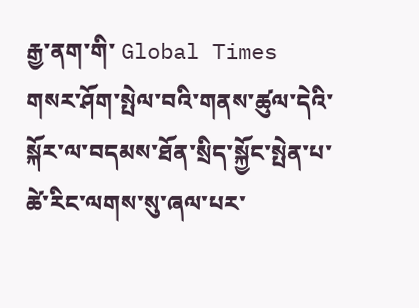རྒྱ་ནག་གི་ Global Times གསར་ཤོག་སྤེལ་བའི་གནས་ཚུལ་དེའི་སྐོར་ལ་བདམས་ཐོན་སྲིད་སྐྱོང་སྤེན་པ་ཚེ་རིང་ལགས་སུ་ཞལ་པར་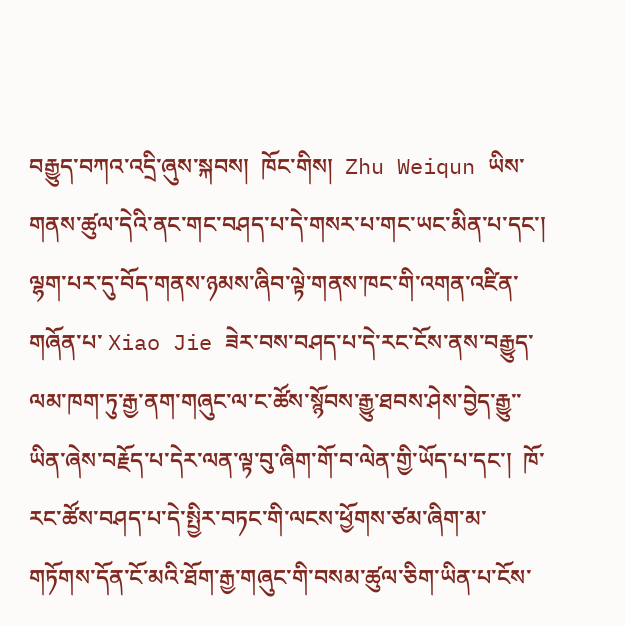བརྒྱུད་བཀའ་འདྲི་ཞུས་སྐབས།  ཁོང་གིས།  Zhu Weiqun ཡིས་གནས་ཚུལ་དེའི་ནང་གང་བཤད་པ་དེ་གསར་པ་གང་ཡང་མིན་པ་དང་།  ལྷག་པར་དུ་བོད་གནས་ཉམས་ཞིབ་ལྟེ་གནས་ཁང་གི་འགན་འཛིན་གཞོན་པ་ Xiao Jie ཟེར་བས་བཤད་པ་དེ་རང་ངོས་ནས་བརྒྱུད་ལམ་ཁག་ཏུ་རྒྱ་ནག་གཞུང་ལ་ང་ཚོས་སྙོབས་རྒྱུ་ཐབས་ཤེས་བྱེད་རྒྱུ་་ཡིན་ཞེས་བརྗོད་པ་དེར་ལན་ལྟ་བུ་ཞིག་གོ་བ་ལེན་གྱི་ཡོད་པ་དང་།  ཁོ་རང་ཚོས་བཤད་པ་དེ་སྤྱིར་བཏང་གི་ལངས་ཕྱོགས་ཙམ་ཞིག་མ་གཏོགས་དོན་ངོ་མའི་ཐོག་རྒྱ་གཞུང་གི་བསམ་ཚུལ་ཅིག་ཡིན་པ་ངོས་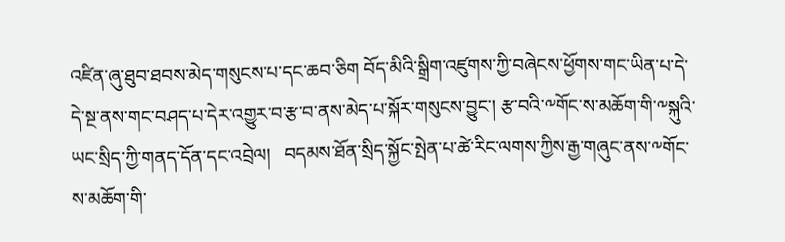འཛིན་ཞུ་ཐུབ་ཐབས་མེད་གསུངས་པ་དང་ཆབ་ཅིག བོད་མིའི་སྒྲིག་འཛུགས་ཀྱི་བཞེངས་ཕྱོགས་གང་ཡིན་པ་དེ་དེ་སྔ་ནས་གང་བཤད་པ་དེར་འགྱུར་བ་རྩ་བ་ནས་མེད་པ་སྐོར་གསུངས་བྱུང་། རྩ་བའི་༸གོང་ས་མཆོག་གི་༸སྐུའི་ཡང་སྲིད་ཀྱི་གནད་དོན་དང་འབྲེལ།   བདམས་ཐོན་སྲིད་སྐྱོང་སྤེན་པ་ཚེ་རིང་ལགས་ཀྱིས་རྒྱ་གཞུང་ནས་༸གོང་ས་མཆོག་གི་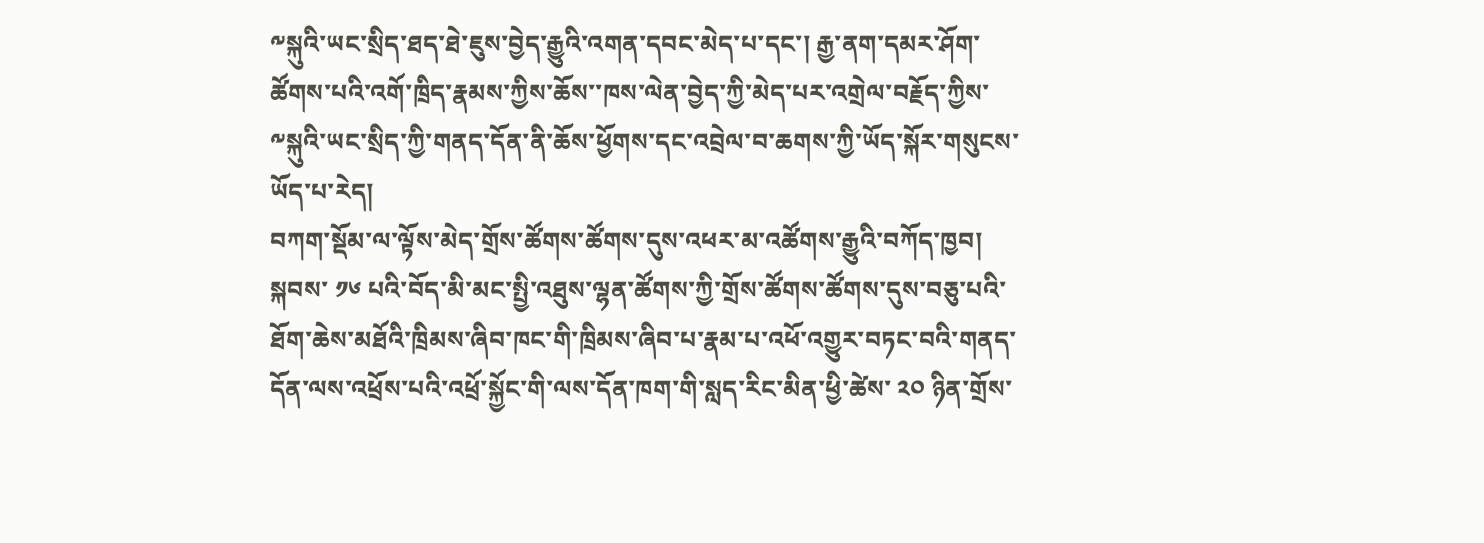༸སྐུའི་ཡང་སྲིད་ཐད་ཐེ་ཇུས་བྱེད་རྒྱུའི་འགན་དབང་མེད་པ་དང་། རྒྱ་ནག་དམར་ཤོག་ཚོགས་པའི་འགོ་ཁྲིད་རྣམས་ཀྱིས་ཆོས་་ཁས་ལེན་བྱེད་ཀྱི་མེད་པར་འགྲེལ་བརྗོད་ཀྱིས་༸སྐུའི་ཡང་སྲིད་ཀྱི་གནད་དོན་ནི་ཆོས་ཕྱོགས་དང་འབྲེལ་བ་ཆགས་ཀྱི་ཡོད་སྐོར་གསུངས་ཡོད་པ་རེད།
བཀག་སྡོམ་ལ་ལྟོས་མེད་གྲོས་ཚོགས་ཚོགས་དུས་འཕར་མ་འཚོགས་རྒྱུའི་བཀོད་ཁྱབ།
སྐབས་ ༡༦ པའི་བོད་མི་མང་སྤྱི་འཐུས་ལྷན་ཚོགས་ཀྱི་གྲོས་ཚོགས་ཚོགས་དུས་བཅུ་པའི་ཐོག་ཆེས་མཐོའི་ཁྲིམས་ཞིབ་ཁང་གི་ཁྲིམས་ཞིབ་པ་རྣམ་པ་འཕོ་འགྱུར་བཏང་བའི་གནད་དོན་ལས་འཕྲོས་པའི་འཕྲོ་སྐྱོང་གི་ལས་དོན་ཁག་གི་སླད་རིང་མིན་ཕྱི་ཚེས་ ༢༠ ཉིན་གྲོས་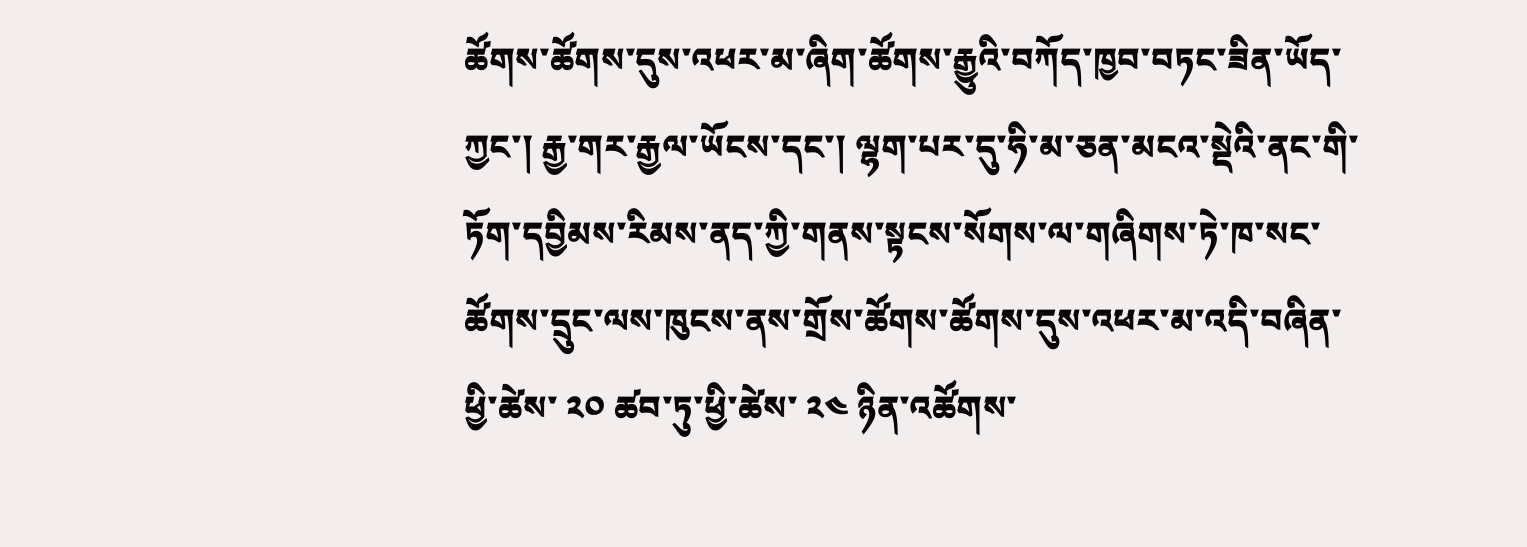ཚོགས་ཚོགས་དུས་འཕར་མ་ཞིག་ཚོགས་རྒྱུའི་བཀོད་ཁྱབ་བཏང་ཟིན་ཡོད་ཀྱང་། རྒྱ་གར་རྒྱལ་ཡོངས་དང་། ལྷག་པར་དུ་ཧི་མ་ཅན་མངའ་སྡེའི་ནང་གི་ཏོག་དབྱིམས་རིམས་ནད་ཀྱི་གནས་སྟངས་སོགས་ལ་གཞིགས་ཏེ་ཁ་སང་ཚོགས་དྲུང་ལས་ཁུངས་ནས་གྲོས་ཚོགས་ཚོགས་དུས་འཕར་མ་འདི་བཞིན་ཕྱི་ཚེས་ ༢༠ ཚབ་ཏུ་ཕྱི་ཚེས་ ༢༤ ཉིན་འཚོགས་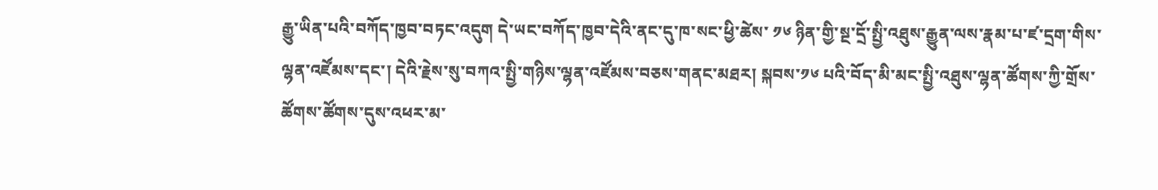རྒྱུ་ཡིན་པའི་བཀོད་ཁྱབ་བཏང་འདུག དེ་ཡང་བཀོད་ཁྱབ་དེའི་ནང་དུ་ཁ་སང་ཕྱི་ཚེས་ ༡༦ ཉིན་གྱི་སྔ་དྲོ་སྤྱི་འཐུས་རྒྱུན་ལས་རྣམ་པ་ཛ་དྲག་གིས་ལྷན་འཛོམས་དང་། དེའི་རྗེས་སུ་བཀའ་སྤྱི་གཉིས་ལྷན་འཛོམས་བཅས་གནང་མཐར། སྐབས་༡༦ པའི་བོད་མི་མང་སྤྱི་འཐུས་ལྷན་ཚོགས་ཀྱི་གྲོས་ཚོགས་ཚོགས་དུས་འཕར་མ་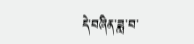དེ་བཞིན་ཟླ་བ་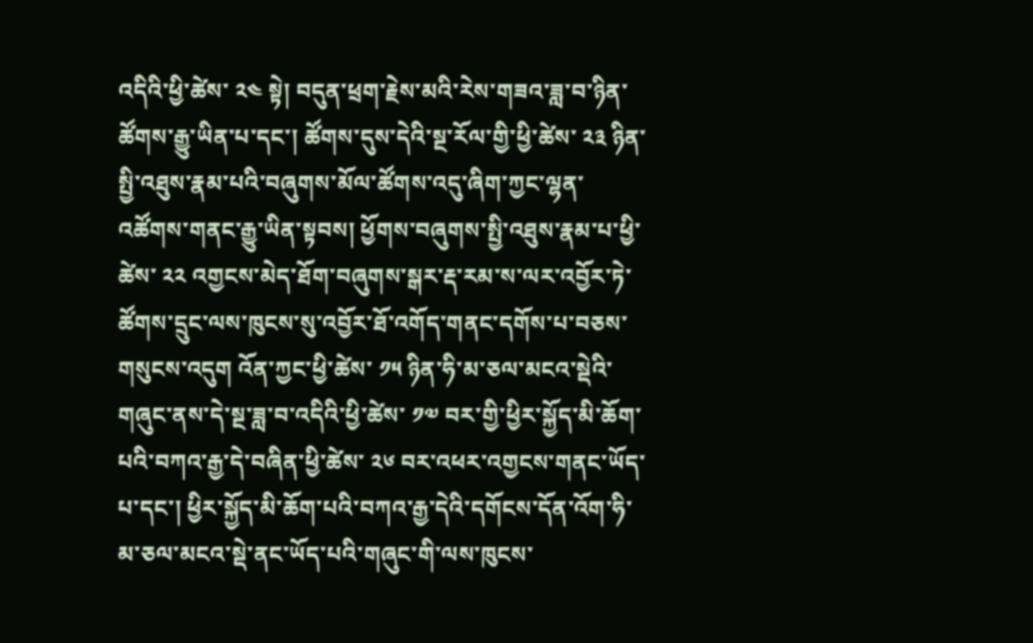འདིའི་ཕྱི་ཚེས་ ༢༤ སྟེ། བདུན་ཕྲག་རྗེས་མའི་རེས་གཟའ་ཟླ་བ་ཉིན་ཚོགས་རྒྱུ་ཡིན་པ་དང་། ཚོགས་དུས་དེའི་སྔ་རོལ་གྱི་ཕྱི་ཚེས་ ༢༣ ཉིན་སྤྱི་འཐུས་རྣམ་པའི་བཞུགས་མོལ་ཚོགས་འདུ་ཞིག་ཀྱང་ལྷན་འཚོགས་གནང་རྒྱུ་ཡིན་སྟབས། ཕྱོགས་བཞུགས་སྤྱི་འཐུས་རྣམ་པ་ཕྱི་ཚེས་ ༢༢ འགྱངས་མེད་ཐོག་བཞུགས་སྒར་རྡ་རམ་ས་ལར་འབྱོར་ཏེ་ཚོགས་དྲུང་ལས་ཁུངས་སུ་འབྱོར་ཐོ་འགོད་གནང་དགོས་པ་བཅས་གསུངས་འདུག འོན་ཀྱང་ཕྱི་ཚེས་ ༡༥ ཉིན་ཧི་མ་ཅལ་མངའ་སྡེའི་གཞུང་ནས་དེ་སྔ་ཟླ་བ་འདིའི་ཕྱི་ཚེས་ ༡༧ བར་གྱི་ཕྱིར་སྐྱོད་མི་ཆོག་པའི་བཀའ་རྒྱ་དེ་བཞིན་ཕྱི་ཚེས་ ༢༦ བར་འཕར་འགྱངས་གནང་ཡོད་པ་དང་། ཕྱིར་སྐྱོད་མི་ཆོག་པའི་བཀའ་རྒྱ་དེའི་དགོངས་དོན་འོག་ཧི་མ་ཅལ་མངའ་སྡེ་ནང་ཡོད་པའི་གཞུང་གི་ལས་ཁུངས་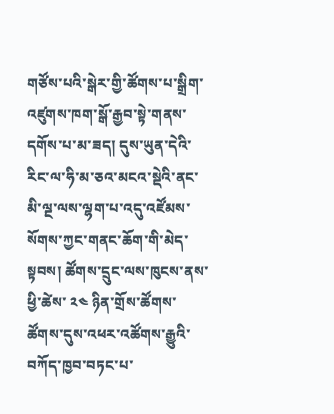གཙོས་པའི་སྒེར་གྱི་ཚོགས་པ་སྒྲིག་འཛུགས་ཁག་སྒོ་རྒྱབ་སྟེ་གནས་དགོས་པ་མ་ཟད། དུས་ཡུན་དེའི་རིང་ལ་ཧི་མ་ཅའ་མངའ་སྡེའི་ནང་མི་ལྔ་ལས་ལྷག་པ་འདུ་འཛོམས་སོགས་ཀྱང་གནང་ཆོག་གི་མེད་སྟབས། ཚོགས་དྲུང་ལས་ཁུངས་ནས་ཕྱི་ཚེས་ ༢༤ ཉིན་གྲོས་ཚོགས་ཚོགས་དུས་འཕར་འཚོགས་རྒྱུའི་བཀོད་ཁྱབ་བཏང་པ་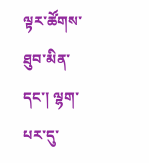ལྟར་ཚོགས་ཐུབ་མིན་དང་། ལྷག་པར་དུ་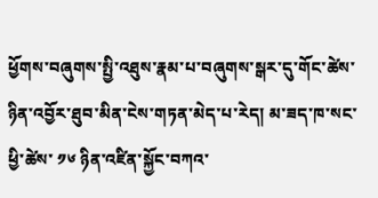ཕྱོགས་བཞུགས་སྤྱི་འཐུས་རྣམ་པ་བཞུགས་སྒར་དུ་གོང་ཚེས་ཉིན་འབྱོར་ཐུབ་མིན་ངེས་གཏན་མེད་པ་རེད། མ་ཟད་ཁ་སང་ཕྱི་ཚེས་ ༡༦ ཉིན་འཛིན་སྐྱོང་བཀའ་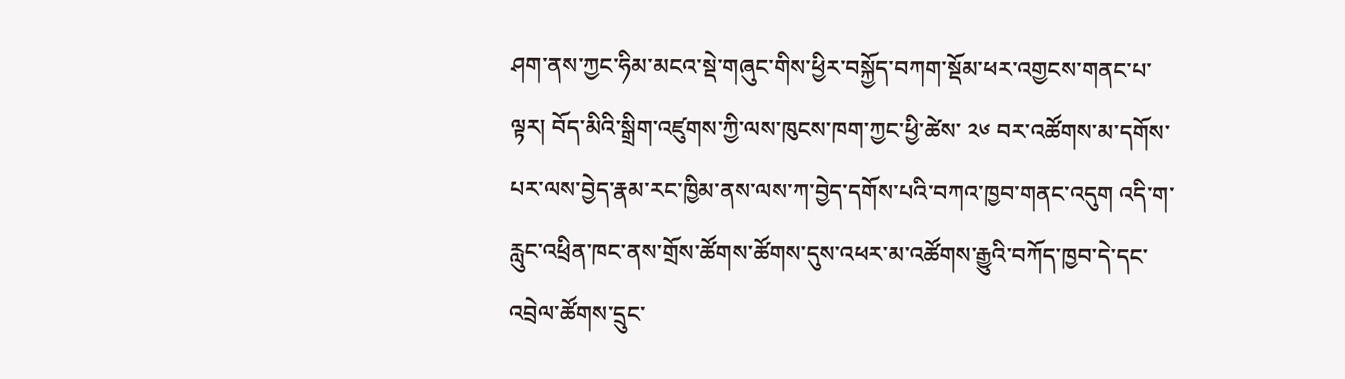ཤག་ནས་ཀྱང་ཧིམ་མངའ་སྡེ་གཞུང་གིས་ཕྱིར་བསྐྱོད་བཀག་སྡོམ་ཕར་འགྱངས་གནང་པ་ལྟར། བོད་མིའི་སྒྲིག་འཛུགས་ཀྱི་ལས་ཁུངས་ཁག་ཀྱང་ཕྱི་ཚེས་ ༢༦ བར་འཚོགས་མ་དགོས་པར་ལས་བྱེད་རྣམ་རང་ཁྱིམ་ནས་ལས་ཀ་བྱེད་དགོས་པའི་བཀའ་ཁྱབ་གནང་འདུག འདི་ག་རླུང་འཕྲིན་ཁང་ནས་གྲོས་ཚོགས་ཚོགས་དུས་འཕར་མ་འཚོགས་རྒྱུའི་བཀོད་ཁྱབ་དེ་དང་འབྲེལ་ཚོགས་དྲུང་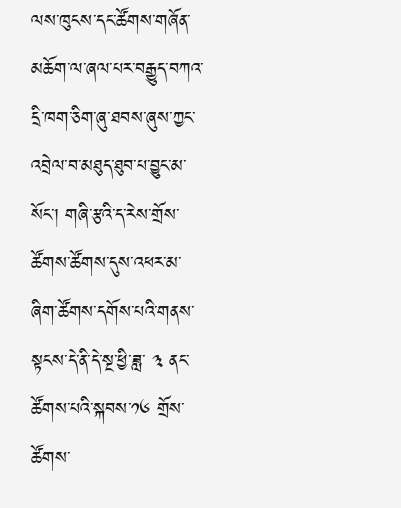ལས་ཁུངས་དང་ཚོགས་གཞོན་མཆོག་ལ་ཞལ་པར་བརྒྱུད་བཀའ་དྲི་ཁག་ཅིག་ཞུ་ཐབས་ཞུས་ཀྱང་འབྲེལ་བ་མཐུད་ཐུབ་པ་བྱུང་མ་སོང་། གཞི་རྩའི་ད་རེས་གྲོས་ཚོགས་ཚོགས་དུས་འཕར་མ་ཞིག་ཚོགས་དགོས་པའི་གནས་སྟངས་དེ་ནི་དེ་སྔ་ཕྱི་ཟླ་ ༣ ནང་ཚོགས་པའི་སྐབས་༡༦ གྲོས་ཚོགས་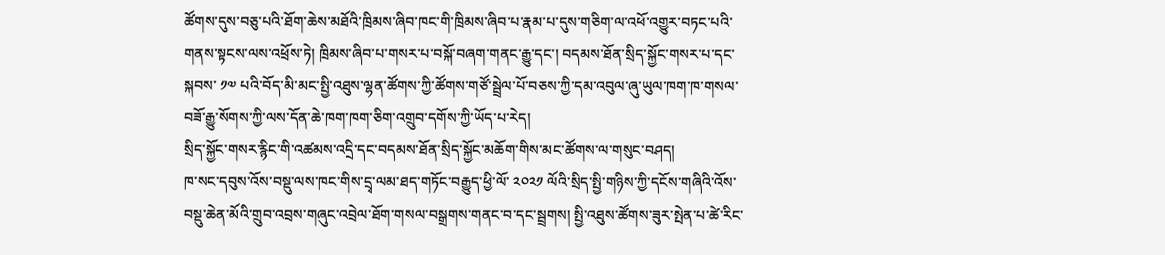ཚོགས་དུས་བཅུ་པའི་ཐོག་ཆེས་མཐོའི་ཁྲིམས་ཞིབ་ཁང་གི་ཁྲིམས་ཞིབ་པ་རྣམ་པ་དུས་གཅིག་ལ་འཕོ་འགྱུར་བཏང་པའི་གནས་སྟངས་ལས་འཕྲོས་ཏེ། ཁྲིམས་ཞིབ་པ་གསར་པ་བསྐོ་བཞག་གནང་རྒྱུ་དང་། བདམས་ཐོན་སྲིད་སྐྱོང་གསར་པ་དང་སྐབས་ ༡༧ པའི་བོད་མི་མང་སྤྱི་འཐུས་ལྷན་ཚོགས་ཀྱི་ཚོགས་གཙོ་སྦྲེལ་པོ་བཅས་ཀྱི་དམ་འབུལ་ཞུ་ཡུལ་ཁག་ཁ་གསལ་བཟོ་རྒྱུ་སོགས་ཀྱི་ལས་དོན་ཆེ་ཁག་ཁག་ཅིག་འགྲུབ་དགོས་ཀྱི་ཡོད་པ་རེད།
སྲིད་སྐྱོང་གསར་རྙིང་གི་འཚམས་འདྲི་དང་བདམས་ཐོན་སྲིད་སྐྱོང་མཆོག་གིས་མང་ཚོགས་ལ་གསུང་བཤད།
ཁ་སང་དབུས་འོས་བསྡུ་ལས་ཁང་གིས་དྲྭ་ལམ་ཐད་གཏོང་བརྒྱུད་ཕྱི་ལོ་ ༢༠༢༡ ལོའི་སྲིད་སྤྱི་གཉིས་ཀྱི་དངོས་གཞིའི་འོས་བསྡུ་ཆེན་མོའི་གྲུབ་འབྲས་གཞུང་འབྲེལ་ཐོག་གསལ་བསྒྲགས་གནང་བ་དང་སྦྲགས། སྤྱི་འཐུས་ཚོགས་ཟུར་སྤེན་པ་ཚེ་རིང་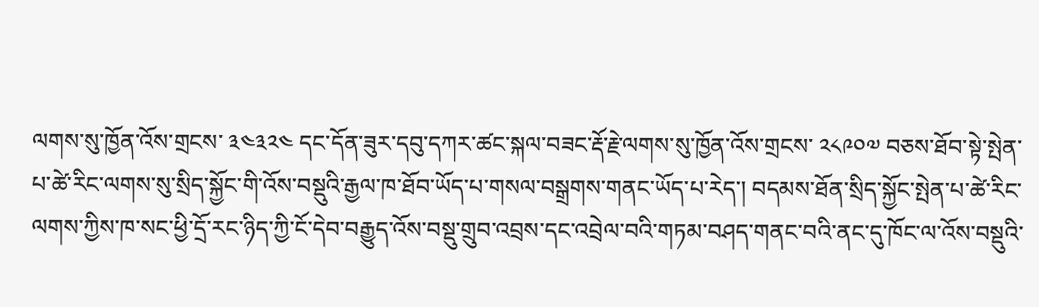ལགས་སུ་ཁྱོན་འོས་གྲངས་ ༣༤༣༢༤ དང་དོན་ཟུར་དབུ་དཀར་ཚང་སྐལ་བཟང་རྡོ་རྗེ་ལགས་སུ་ཁྱོན་འོས་གྲངས་ ༢༨༩༠༧ བཅས་ཐོབ་སྟེ་སྤེན་པ་ཚེ་རིང་ལགས་སུ་སྲིད་སྐྱོང་གི་འོས་བསྡུའི་རྒྱལ་ཁ་ཐོབ་ཡོད་པ་གསལ་བསྒྲགས་གནང་ཡོད་པ་རེད་། བདམས་ཐོན་སྲིད་སྐྱོང་སྤེན་པ་ཚེ་རིང་ལགས་ཀྱིས་ཁ་སང་ཕྱི་དྲོ་རང་ཉིད་ཀྱི་ངོ་དེབ་བརྒྱུད་འོས་བསྡུ་གྲུབ་འབྲས་དང་འབྲེལ་བའི་གཏམ་བཤད་གནང་བའི་ནང་དུ་ཁོང་ལ་འོས་བསྡུའི་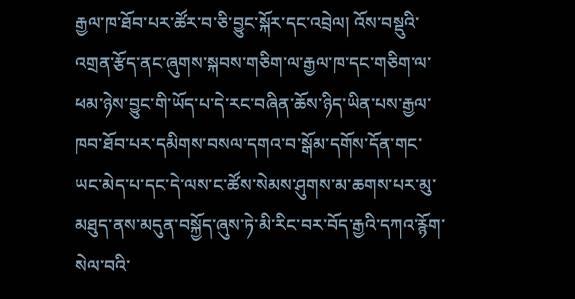རྒྱལ་ཁ་ཐོབ་པར་ཚོར་བ་ཅི་བྱུང་སྐོར་དང་འབྲེལ། འོས་བསྡུའི་འགྲན་རྩོད་ནང་ཞུགས་སྐབས་གཅིག་ལ་རྒྱལ་ཁ་དང་གཅིག་ལ་ཕམ་ཉེས་བྱུང་གི་ཡོད་པ་དེ་རང་བཞིན་ཆོས་ཉིད་ཡིན་པས་རྒྱལ་ཁབ་ཐོབ་པར་དམིགས་བསལ་དགའ་བ་སྒོམ་དགོས་དོན་གང་ཡང་མེད་པ་དང་དེ་ལས་ང་ཚོས་སེམས་ཤུགས་མ་ཆགས་པར་མུ་མཐུད་ནས་མདུན་བསྐྱོད་ཞུས་ཏེ་མི་རིང་བར་བོད་རྒྱའི་དཀའ་རྙོག་སེལ་བའི་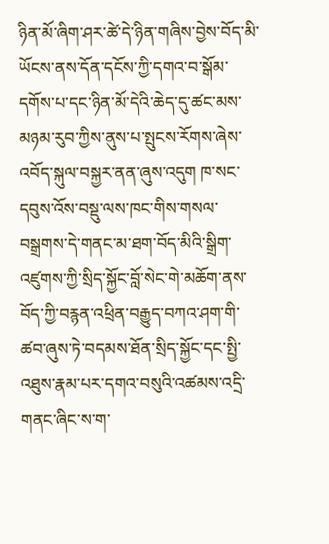ཉིན་མོ་ཞིག་ཤར་ཚེ་དེ་ཉིན་གཞིས་བྱེས་བོད་མི་ཡོངས་ནས་དོན་དངོས་ཀྱི་དགའ་བ་སྒོམ་དགོས་པ་དང་ཉིན་མོ་དེའི་ཆེད་དུ་ཚང་མས་མཉམ་རུབ་ཀྱིས་ནུས་པ་སྤུངས་རོགས་ཞེས་འབོད་སྐུལ་བསྐྱར་ནན་ཞུས་འདུག ཁ་སང་དབུས་འོས་བསྡུ་ལས་ཁང་གིས་གསལ་བསྒྲགས་དེ་གནང་མ་ཐག་བོད་མིའི་སྒྲིག་འཛུགས་ཀྱི་སྲིད་སྐྱོང་བློ་སེང་གེ་མཆོག་ནས་བོད་ཀྱི་བརྙན་འཕྲིན་བརྒྱུད་བཀའ་ཤག་གི་ཚབ་ཞུས་ཏེ་བདམས་ཐོན་སྲིད་སྐྱོང་དང་སྤྱི་འཐུས་རྣམ་པར་དགའ་བསུའི་འཚམས་འདྲི་གནང་ཞིང་ས་ག་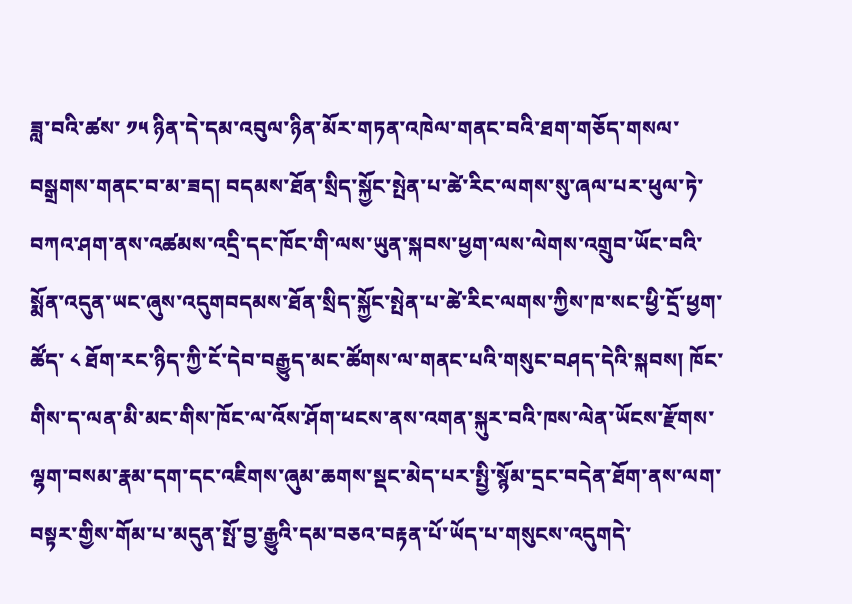ཟླ་བའི་ཚས་ ༡༥ ཉིན་དེ་དམ་འབུལ་ཉིན་མོར་གཏན་འཁེལ་གནང་བའི་ཐག་གཅོད་གསལ་བསྒྲགས་གནང་བ་མ་ཟད། བདམས་ཐོན་སྲིད་སྐྱོང་སྤེན་པ་ཚེ་རིང་ལགས་སུ་ཞལ་པར་ཕུལ་ཏེ་བཀའ་ཤག་ནས་འཚམས་འདྲི་དང་ཁོང་གི་ལས་ཡུན་སྐབས་ཕྱག་ལས་ལེགས་འགྲུབ་ཡོང་བའི་སྨོན་འདུན་ཡང་ཞུས་འདུགབདམས་ཐོན་སྲིད་སྐྱོང་སྤེན་པ་ཚེ་རིང་ལགས་ཀྱིས་ཁ་སང་ཕྱི་དྲོ་ཕྱག་ཚོད་ ༨ ཐོག་རང་ཉིད་ཀྱི་ངོ་དེབ་བརྒྱུད་མང་ཚོགས་ལ་གནང་པའི་གསུང་བཤད་དེའི་སྐབས། ཁོང་གིས་ད་ལན་མི་མང་གིས་ཁོང་ལ་འོས་ཤོག་ཕངས་ནས་འགན་སྐུར་བའི་ཁས་ལེན་ཡོངས་རྫོགས་ལྷག་བསམ་རྣམ་དག་དང་འཇིགས་ཞུམ་ཆགས་སྡང་མེད་པར་སྤྱི་སྙོམ་དྲང་བདེན་ཐོག་ནས་ལག་བསྟར་གྱིས་གོམ་པ་མདུན་སྤོ་བྱ་རྒྱུའི་དམ་བཅའ་བརྟན་པོ་ཡོད་པ་གསུངས་འདུགདེ་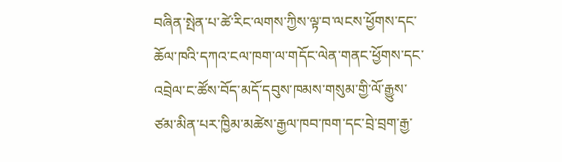བཞིན་སྤེན་པ་ཚེ་རིང་ལགས་ཀྱིས་ལྟ་བ་ལངས་ཕྱོགས་དང་ཆོལ་ཁའི་དཀའ་ངལ་ཁག་ལ་གདོང་ལེན་གནང་ཕྱོགས་དང་འབྲེལ་ང་ཚོས་བོད་མདོ་དབུས་ཁམས་གསུམ་གྱི་ལོ་རྒྱུས་ཙམ་མིན་པར་ཁྱིམ་མཚེས་རྒྱལ་ཁབ་ཁག་དང་བྲེ་བྲག་རྒྱ་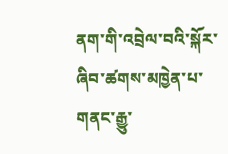ནག་གི་འབྲེལ་བའི་སྐོར་ཞིབ་ཚགས་མཁྱེན་པ་གནང་རྒྱུ་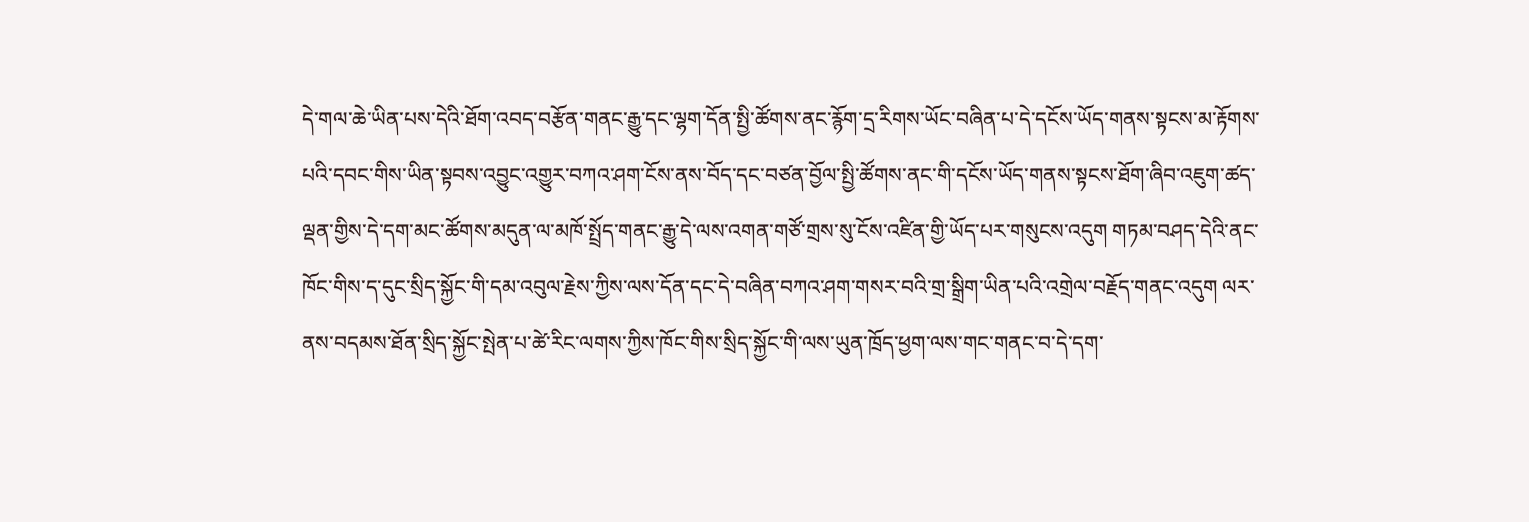དེ་གལ་ཆེ་ཡིན་པས་དེའི་ཐོག་འབད་བརྩོན་གནང་རྒྱུ་དང་ལྷག་དོན་སྤྱི་ཚོགས་ནང་རྙོག་དྲ་རིགས་ཡོང་བཞིན་པ་དེ་དངོས་ཡོད་གནས་སྟངས་མ་རྟོགས་པའི་དབང་གིས་ཡིན་སྟབས་འབྱུང་འགྱུར་བཀའ་ཤག་ངོས་ནས་བོད་དང་བཙན་བྱོལ་སྤྱི་ཚོགས་ནང་གི་དངོས་ཡོད་གནས་སྟངས་ཐོག་ཞིབ་འཇུག་ཚད་ལྡན་གྱིས་དེ་དག་མང་ཚོགས་མདུན་ལ་མཁོ་སྤྲོད་གནང་རྒྱུ་དེ་ལས་འགན་གཙོ་གྲས་སུ་ངོས་འཛིན་གྱི་ཡོད་པར་གསུངས་འདུག གཏམ་བཤད་དེའི་ནང་ཁོང་གིས་ད་དུང་སྲིད་སྐྱོང་གི་དམ་འབུལ་རྗེས་ཀྱིས་ལས་དོན་དང་དེ་བཞིན་བཀའ་ཤག་གསར་བའི་གྲ་སྒྲིག་ཡིན་པའི་འགྲེལ་བརྗོད་གནང་འདུག ལར་ནས་བདམས་ཐོན་སྲིད་སྐྱོང་སྤེན་པ་ཚེ་རིང་ལགས་ཀྱིས་ཁོང་གིས་སྲིད་སྐྱོང་གི་ལས་ཡུན་ཁྲོད་ཕྱག་ལས་གང་གནང་བ་དེ་དག་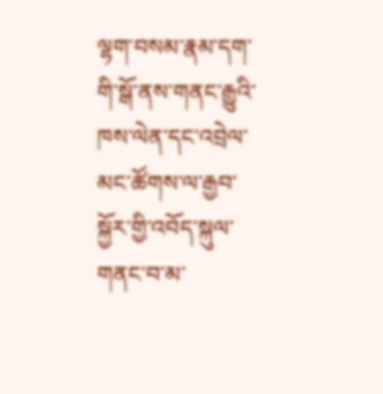ལྷག་བསམ་རྣམ་དག་གི་སྒོ་ནས་གནང་རྒྱུའི་ཁས་ལེན་དང་འབྲེལ་མང་ཚོགས་ལ་རྒྱབ་སྐྱོར་གྱི་འབོད་སྐུལ་གནང་བ་མ་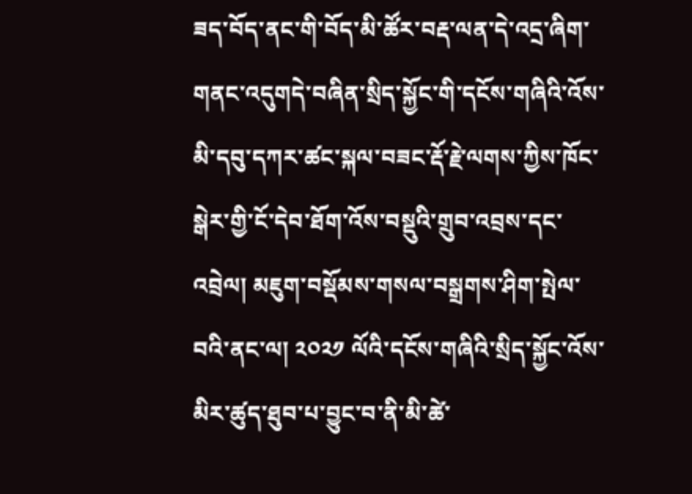ཟད་བོད་ནང་གི་བོད་མི་ཚོར་བརྡ་ལན་དེ་འདྲ་ཞིག་གནང་འདུགདེ་བཞིན་སྲིད་སྐྱོང་གི་དངོས་གཞིའི་འོས་མི་དབུ་དཀར་ཚང་སྐལ་བཟང་རྡོ་རྗེ་ལགས་ཀྱིས་ཁོང་སྒེར་གྱི་ངོ་དེབ་ཐོག་འོས་བསྡུའི་གྲུབ་འབྲས་དང་འབྲེལ། མཇུག་བསྡོམས་གསལ་བསྒྲགས་ཤིག་སྤེལ་བའི་ནང་ལ། ༢༠༢༡ ལོའི་དངོས་གཞིའི་སྲིད་སྐྱོང་འོས་མིར་ཚུད་ཐུབ་པ་བྱུང་བ་ནི་མི་ཚེ་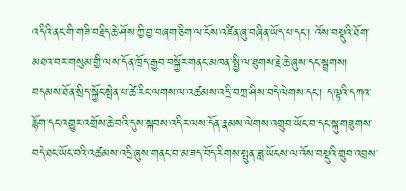འདིའི་ནང་གི་གཟི་བརྗིད་ཆེ་ཤོས་ཀྱི་བྱ་བཞག་ཅིག་ལ་ངོས་འཛིན་ཞུ་བཞིན་ཡོད་པ་དང་། འོས་བསྡུའི་ཐོག་མཐའ་བར་གསུམ་གྱི་ལས་དོན་ཁྲོད་རྒྱབ་བསྐྱོར་གནང་མཁན་སྤྱི་ལ་ཐུགས་རྗེ་ཆེ་ཞུས་དང་སྦྲགས། བདམས་ཐོན་སྲིད་སྐྱོང་སྤེན་པ་ཚེ་རིང་ལགས་ལ་འཚམས་འདྲི་བཀྲ་ཤིས་བདེ་ལེགས་དང་། ད་ལྟའི་དཀའ་རྙོག་དང་འགྱུར་འགྲོས་ཆེ་བའི་དུས་སྐབས་འདིར་ལས་དོན་རྣམས་ལེགས་འགྲུབ་ཡོང་བ་དང་སྐུ་གཟུགས་བདེ་ཐང་ཡོང་བའི་འཚམས་འདྲི་ཞུས་གནང་བ་མ་ཟད་བོད་རིགས་སྤུན་ཟླ་ཡོངས་ལ་འོས་བསྡུའི་གྲུབ་འབྲས་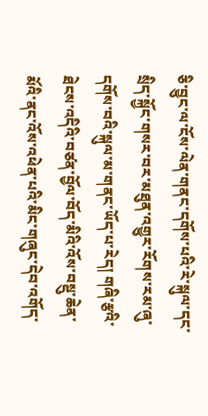ཅི་བྱུང་ལ་ངོས་ལེན་གནང་དགོས་པའི་རེ་སྐུལ་དང་སྲིད་སྐྱོང་གསར་བར་མཐུན་འགྱུར་རོགས་རམ་ཞུ་དགོས་བའི་སྐུལ་མ་གནང་ཡོད་པ་རེད། གཞི་རྩའི་ཐེངས་འདིའི་བཙན་བྱོལ་བོད་མིའི་འོས་བསྡུ་ཆེན་མོའི་ནང་འོས་འཕེན་པའི་མིང་གཞུང་དེབ་འགོད་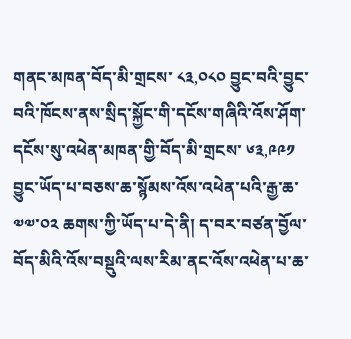གནང་མཁན་བོད་མི་གྲངས་ ༨༣,༠༨༠ བྱུང་བའི་བྱུང་བའི་ཁོངས་ནས་སྲིད་སྐྱོང་གི་དངོས་གཞིའི་འོས་ཤོག་དངོས་སུ་འཕེན་མཁན་གྱི་བོད་མི་གྲངས་ ༦༣,༩༩༡ བྱུང་ཡོད་པ་བཅས་ཆ་སྙོམས་འོས་འཕེན་པའི་རྒྱ་ཆ་ ༧༧་༠༢ ཆགས་ཀྱི་ཡོད་པ་དེ་ནི། ད་བར་བཙན་བྱོལ་བོད་མིའི་འོས་བསྡུའི་ལས་རིམ་ནང་འོས་འཕེན་པ་ཆ་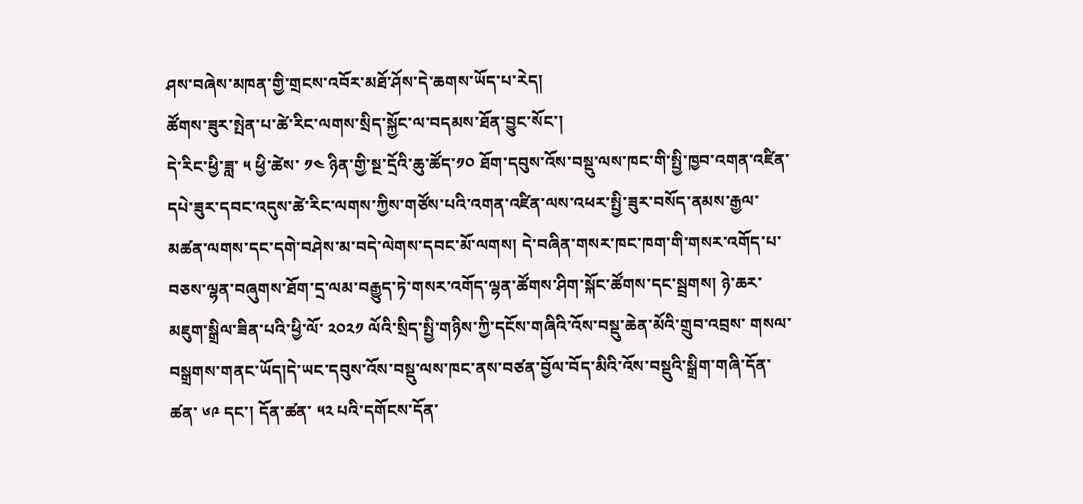ཤས་བཞེས་མཁན་གྱི་གྲངས་འབོར་མཐོ་ཤོས་དེ་ཆགས་ཡོད་པ་རེད།
ཚོགས་ཟུར་སྤེན་པ་ཚེ་རིང་ལགས་སྲིད་སྐྱོང་ལ་བདམས་ཐོན་བྱུང་སོང་།
དེ་རིང་ཕྱི་ཟླ་ ༥ ཕྱི་ཚེས་ ༡༤ ཉིན་གྱི་སྔ་དྲོའི་ཆུ་ཚོད་༡༠ ཐོག་དབུས་འོས་བསྡུ་ལས་ཁང་གི་སྤྱི་ཁྱབ་འགན་འཛིན་དཔེ་ཟུར་དབང་འདུས་ཚེ་རིང་ལགས་ཀྱིས་གཙོས་པའི་འགན་འཛིན་ལས་འཕར་སྤྱི་ཟུར་བསོད་ནམས་རྒྱལ་མཚན་ལགས་དང་དགེ་བཤེས་མ་བདེ་ལེགས་དབང་མོ་ལགས། དེ་བཞིན་གསར་ཁང་ཁག་གི་གསར་འགོད་པ་བཅས་ལྷན་བཞུགས་ཐོག་དྲ་ལམ་བརྒྱུད་ཏེ་གསར་འགོད་ལྷན་ཚོགས་ཤིག་སྐོང་ཚོགས་དང་སྦྲགས། ཉེ་ཆར་མཇུག་སྒྲིལ་ཟིན་པའི་ཕྱི་ལོ་ ༢༠༢༡ ལོའི་སྲིད་སྤྱི་གཉིས་ཀྱི་དངོས་གཞིའི་འོས་བསྡུ་ཆེན་མོའི་གྲུབ་འབྲས་ གསལ་བསྒྲགས་གནང་ཡོད།དེ་ཡང་དབུས་འོས་བསྡུ་ལས་ཁང་ནས་བཙན་བྱོལ་བོད་མིའི་འོས་བསྡུའི་སྒྲིག་གཞི་དོན་ཚན་ ༦༩ དང་། དོན་ཚན་ ༥༢ པའི་དགོངས་དོན་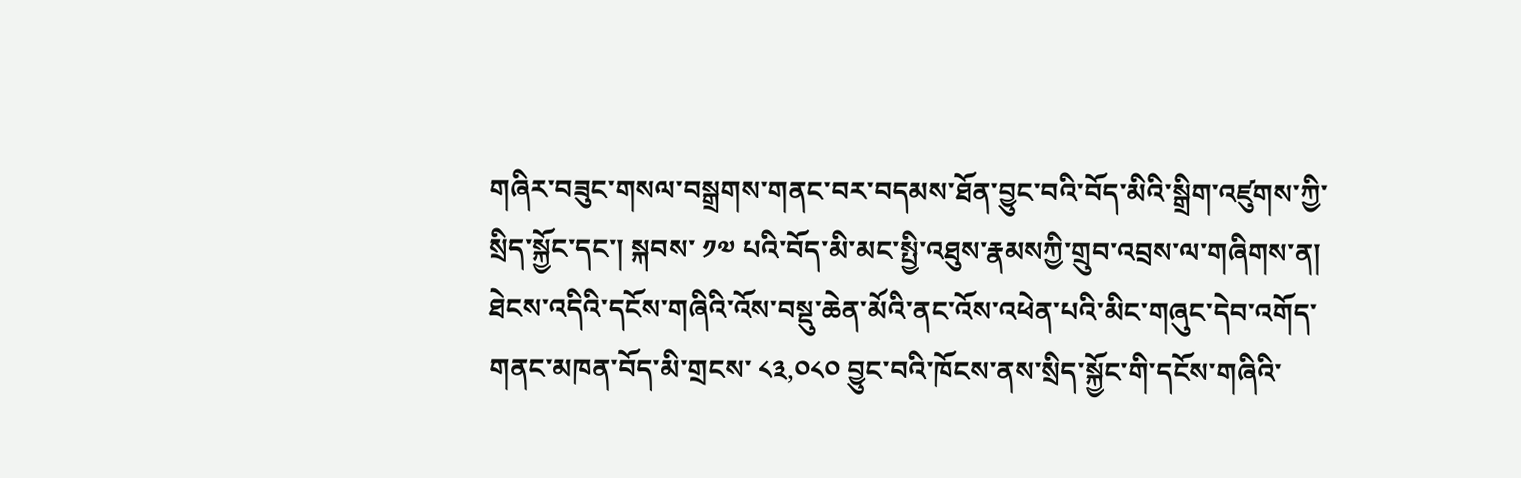གཞིར་བཟུང་གསལ་བསྒྲགས་གནང་བར་བདམས་ཐོན་བྱུང་བའི་བོད་མིའི་སྒྲིག་འཛུགས་ཀྱི་སྲིད་སྐྱོང་དང་། སྐབས་ ༡༧ པའི་བོད་མི་མང་སྤྱི་འཐུས་རྣམསཀྱི་གྲུབ་འབྲས་ལ་གཞིགས་ན། ཐེངས་འདིའི་དངོས་གཞིའི་འོས་བསྡུ་ཆེན་མོའི་ནང་འོས་འཕེན་པའི་མིང་གཞུང་དེབ་འགོད་གནང་མཁན་བོད་མི་གྲངས་ ༨༣,༠༨༠ བྱུང་བའི་ཁོངས་ནས་སྲིད་སྐྱོང་གི་དངོས་གཞིའི་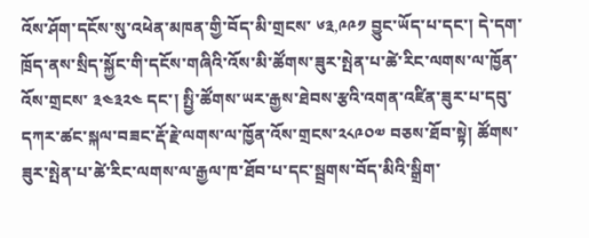འོས་ཤོག་དངོས་སུ་འཕེན་མཁན་གྱི་བོད་མི་གྲངས་ ༦༣,༩༩༡ བྱུང་ཡོད་པ་དང་། དེ་དག་ཁྲོད་ནས་སྲིད་སྐྱོང་གི་དངོས་གཞིའི་འོས་མི་ཚོགས་ཟུར་སྤེན་པ་ཚེ་རིང་ལགས་ལ་ཁྱོན་འོས་གྲངས་ ༣༤༣༢༤ དང་། སྤྱི་ཚོགས་ཡར་རྒྱས་ཐེབས་རྩའི་འགན་འཛིན་ཟུར་པ་དབུ་དཀར་ཚང་སྐལ་བཟང་རྡོ་རྗེ་ལགས་ལ་ཁྱོན་འོས་གྲངས་༢༨༩༠༧ བཅས་ཐོབ་སྟེ། ཚོགས་ཟུར་སྤེན་པ་ཚེ་རིང་ལགས་ལ་རྒྱལ་ཁ་ཐོབ་པ་དང་སྦྲགས་བོད་མིའི་སྒྲིག་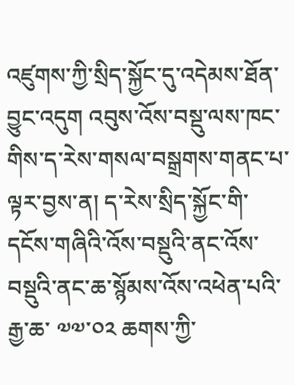འཛུགས་ཀྱི་སྲིད་སྐྱོང་དུ་འདེམས་ཐོན་བྱུང་འདུག འབུས་འོས་བསྡུ་ལས་ཁང་གིས་ད་རེས་གསལ་བསྒྲགས་གནང་པ་ལྟར་བྱས་ན། ད་རེས་སྲིད་སྐྱོང་གི་དངོས་གཞིའི་འོས་བསྡུའི་ནང་འོས་བསྡུའི་ནང་ཆ་སྙོམས་འོས་འཕེན་པའི་རྒྱ་ཆ་ ༧༧་༠༢ ཆགས་ཀྱི་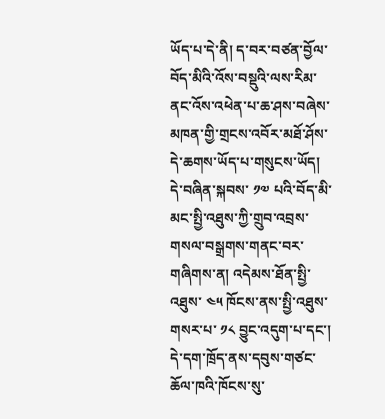ཡོད་པ་དེ་ནི། ད་བར་བཙན་བྱོལ་བོད་མིའི་འོས་བསྡུའི་ལས་རིམ་ནང་འོས་འཕེན་པ་ཆ་ཤས་བཞེས་མཁན་གྱི་གྲངས་འབོར་མཐོ་ཤོས་དེ་ཆགས་ཡོད་པ་གསུངས་ཡོད། དེ་བཞིན་སྐབས་ ༡༧ པའི་བོད་མི་མང་སྤྱི་འཐུས་ཀྱི་གྲུབ་འབྲས་གསལ་བསྒྲགས་གནང་བར་གཞིགས་ན། འདེམས་ཐོན་སྤྱི་འཐུས་ ༤༥ ཁོངས་ནས་སྤྱི་འཐུས་གསར་པ་ ༡༨ བྱུང་འདུག་པ་དང་། དེ་དག་ཁྲོད་ནས་དབུས་གཙང་ཆོལ་ཁའི་ཁོངས་སུ་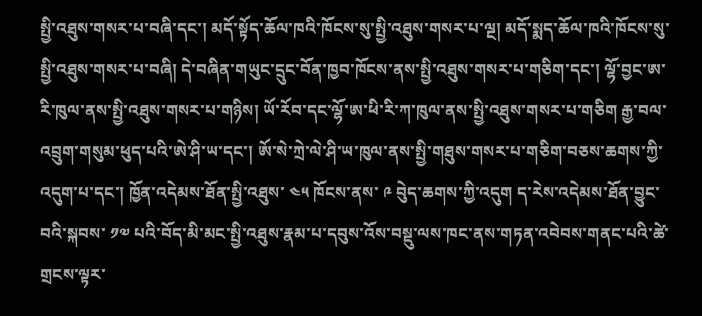སྤྱི་འཐུས་གསར་པ་བཞི་དང་། མདོ་སྟོད་ཆོལ་ཁའི་ཁོངས་སུ་སྤྱི་འཐུས་གསར་པ་ལྔ། མདོ་སྨད་ཆོལ་ཁའི་ཁོངས་སུ་སྤྱི་འཐུས་གསར་པ་བཞི། དེ་བཞིན་གཡུང་དྲུང་བོན་ཁྱབ་ཁོངས་ནས་སྤྱི་འཐུས་གསར་པ་གཅིག་དང་། ལྷོ་བྱང་ཨ་རི་ཁུལ་ནས་སྤྱི་འཐུས་གསར་པ་གཉིས། ཡོ་རོབ་དང་ལྷོ་ཨ་ཕི་རི་ཀ་ཁུལ་ནས་སྤྱི་འཐུས་གསར་པ་གཅིག རྒྱ་བལ་འབྲུག་གསུམ་ཕུད་པའི་ཨེ་ཤི་ཡ་དང་། ཨོ་སེ་ཀྲེ་ལེ་ཤི་ཡ་ཁུལ་ནས་སྤྱི་གཐུས་གསར་པ་གཅིག་བཅས་ཆགས་ཀྱི་འདུག་པ་དང་། ཁྱོན་འདེམས་ཐོན་སྤྱི་འཐུས་ ༤༥ ཁོངས་ནས་ ༩ བེུད་ཆགས་ཀྱི་འདུག ད་རེས་འདེམས་ཐོན་བྱུང་བའི་སྐབས་ ༡༧ པའི་བོད་མི་མང་སྤྱི་འཐུས་རྣམ་པ་དབུས་འོས་བསྡུ་ལས་ཁང་ནས་གཏན་འབེབས་གནང་པའི་ཚེ་གྲངས་ལྟར་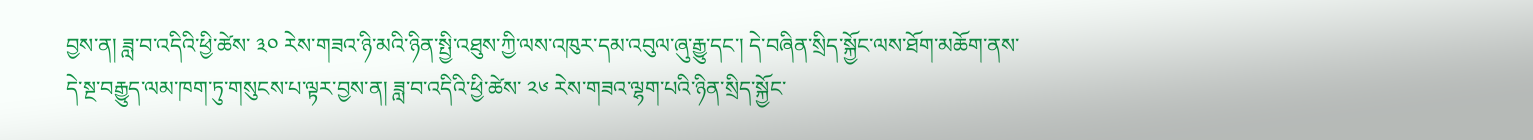བྱས་ན། ཟླ་བ་འདིའི་ཕྱི་ཚེས་ ༣༠ རེས་གཟའ་ཉི་མའི་ཉིན་སྤྱི་འཐུས་ཀྱི་ལས་འཁུར་དམ་འབུལ་ཞུ་རྒྱུ་དང་། དེ་བཞིན་སྲིད་སྐྱོང་ལས་ཐོག་མཆོག་ནས་དེ་སྔ་བརྒྱུད་ལམ་ཁག་ཏུ་གསུངས་པ་ལྟར་བྱས་ན། ཟླ་བ་འདིའི་ཕྱི་ཚེས་ ༢༦ རེས་གཟའ་ལྷག་པའི་ཉིན་སྲིད་སྐྱོང་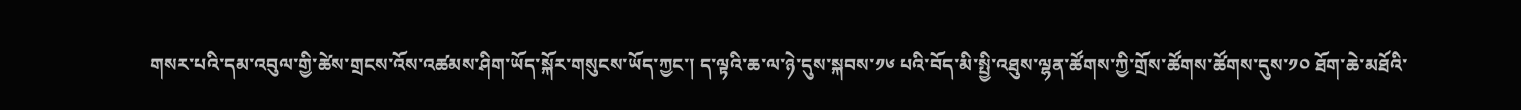གསར་པའི་དམ་འབུལ་གྱི་ཚེས་གྲངས་འོས་འཚམས་ཤིག་ཡོད་སྐོར་གསུངས་ཡོད་ཀྱང་། ད་ལྟའི་ཆ་ལ་ཉེ་དུས་སྐབས་༡༦ པའི་བོད་མི་སྤྱི་འཐུས་ལྷན་ཚོགས་ཀྱི་གྲོས་ཚོགས་ཚོགས་དུས་༡༠ ཐོག་ཆེ་མཐོའི་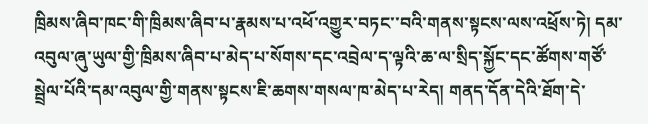ཁྲིམས་ཞིབ་ཁང་གི་ཁྲིམས་ཞིབ་པ་རྣམས་པ་འཕོ་འགྱུར་བཏང་་བའི་གནས་སྟངས་ལས་འཕྲོས་ཏེ། དམ་འབུལ་ཞུ་ཡུལ་གྱི་ཁྲིམས་ཞིབ་པ་མེད་པ་སོགས་དང་འབྲེལ་ད་ལྟའི་ཆ་ལ་སྲིད་སྐྱོང་དང་ཚོགས་གཙོ་སྦྲེལ་པོའི་དམ་འབུལ་གྱི་གནས་སྟངས་ཇི་ཆགས་གསལ་ཁ་མེད་པ་རེད། གནད་དོན་དེའི་ཐོག་དེ་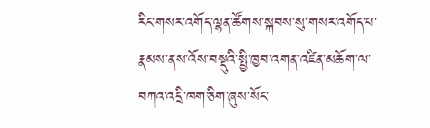རིང་གསར་འགོད་ལྷན་ཚོགས་སྐབས་སུ་གསར་འགོད་པ་རྣམས་ནས་འོས་བསྡུའི་སྤྱི་ཁྱབ་འགན་འཛིན་མཆོག་ལ་བཀའ་འདྲི་ཁག་ཅིག་ཞུས་སོང་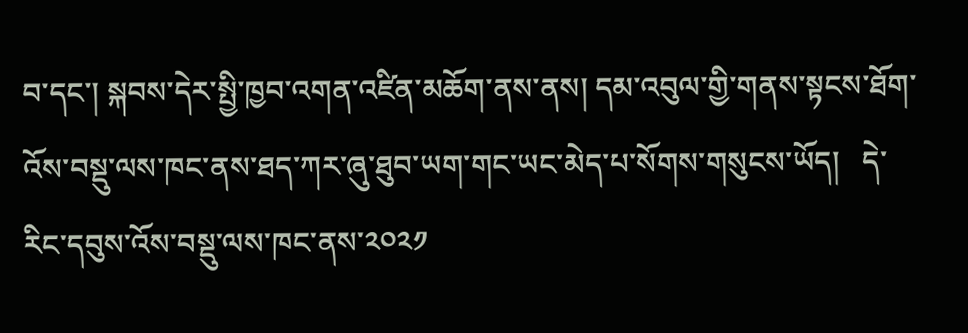བ་དང་། སྐབས་དེར་སྤྱི་ཁྱབ་འགན་འཛིན་མཆོག་ནས་ནས། དམ་འབུལ་གྱི་གནས་སྟངས་ཐོག་འོས་བསྡུ་ལས་ཁང་ནས་ཐད་ཀར་ཞུ་ཐུབ་ཡག་གང་ཡང་མེད་པ་སོགས་གསུངས་ཡོད།   དེ་རིང་དབུས་འོས་བསྡུ་ལས་ཁང་ནས་༢༠༢༡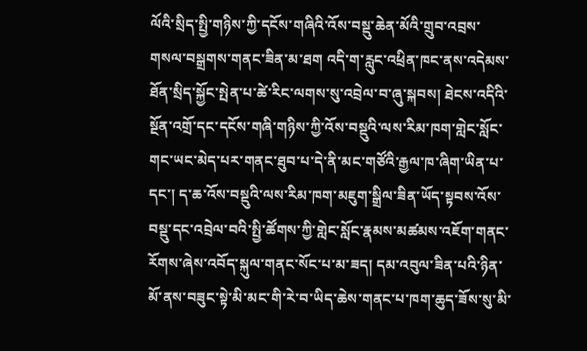ལོའི་སྲིད་སྤྱི་གཉིས་ཀྱི་དངོས་གཞིའི་འོས་བསྡུ་ཆེན་མོའི་གྲུབ་འབྲས་ གསལ་བསྒྲགས་གནང་ཟིན་མ་ཐག འདི་ག་རླུང་འཕྲིན་ཁང་ནས་འདེམས་ཐོན་སྲིད་སྐྱོང་སྤེན་པ་ཚེ་རིང་ལགས་སུ་འབྲེལ་བ་ཞུ་སྐབས། ཐེངས་འདིའི་སྔོན་འགྲོ་དང་དངོས་གཞི་གཉིས་ཀྱི་འོས་བསྡུའི་ལས་རིམ་ཁག་གླེང་སློང་གང་ཡང་མེད་པར་གནང་ཐུབ་པ་དེ་ནི་མང་གཙོའི་རྒྱལ་ཁ་ཞིག་ཡིན་པ་དང་། ད་ཆ་འོས་བསྡུའི་ལས་རིམ་ཁག་མཇུག་སྒྲིལ་ཟིན་ཡོད་སྟབས་འོས་བསྡུ་དང་འབྲེལ་བའི་སྤྱི་ཚོགས་ཀྱི་གླེང་སློང་རྣམས་མཚམས་འཇོག་གནང་རོགས་ཞེས་འབོད་སྐུལ་གནང་སོང་པ་མ་ཟད། དམ་འབུལ་ཟིན་པའི་ཉིན་མོ་ནས་བཟུང་སྟེ་མི་མང་གི་རེ་བ་ཡིད་ཆེས་གནང་པ་ཁག་ཆུད་ཟོས་སུ་མི་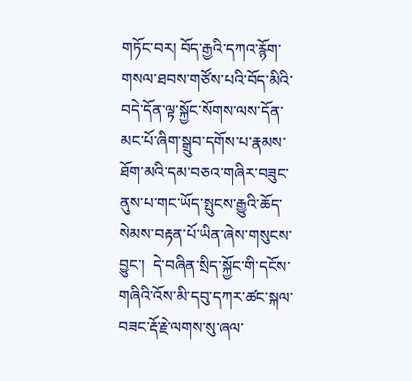གཏོང་བར། བོད་རྒྱའི་དཀའ་རྙོག་གསལ་ཐབས་གཙོས་པའི་བོད་མིའི་བདེ་དོན་ལྟ་སྐྱོང་སོགས་ལས་དོན་མང་པོ་ཞིག་སྒྲུབ་དགོས་པ་རྣམས་ཐོག་མའི་དམ་བཅའ་གཞིར་བཟུང་ནུས་པ་གང་ཡོད་སྤུངས་རྒྱུའི་ཆོད་སེམས་བརྟན་པོ་ཡིན་ཞེས་གསུངས་བྱུང་།  དེ་བཞིན་སྲིད་སྐྱོང་གི་དངོས་གཞིའི་འོས་མི་དབུ་དཀར་ཚང་སྐལ་བཟང་རྡོ་རྗེ་ལགས་སུ་ཞལ་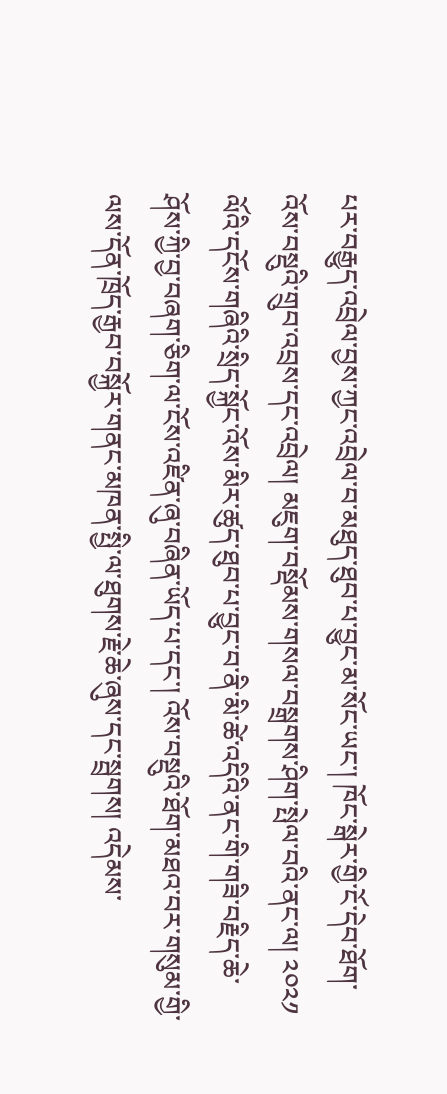པར་བརྒྱུད་འབྲེལ་བྱས་ཀྱང་འབྲེལ་བ་མཐུད་ཐུབ་པ་བྱུང་མ་སོང་ཡང་། ཁོང་སྒེར་གྱི་ངོ་དེབ་ཐོག་འོས་བསྡུའི་གྲུབ་འབྲས་དང་འབྲེལ། མཇུག་བསྡོམས་གསལ་བསྒྲགས་ཤིག་སྤེལ་བའི་ནང་ལ། ༢༠༢༡ ལོའི་དངོས་གཞིའི་སྲིད་སྐྱོང་འོས་མིར་ཚུད་ཐུབ་པ་བྱུང་བ་ནི་མི་ཚེ་འདིའི་ནང་གི་གཟི་བརྗིད་ཆེ་ཤོས་ཀྱི་བྱ་བཞག་ཅིག་ལ་ངོས་འཛིན་ཞུ་བཞིན་ཡོད་པ་དང་། འོས་བསྡུའི་ཐོག་མཐའ་བར་གསུམ་གྱི་ལས་དོན་ཁྲོད་རྒྱབ་བསྐྱོར་གནང་མཁན་སྤྱི་ལ་ཐུགས་རྗེ་ཆེ་ཞུས་དང་སྦྲགས། འདེམས་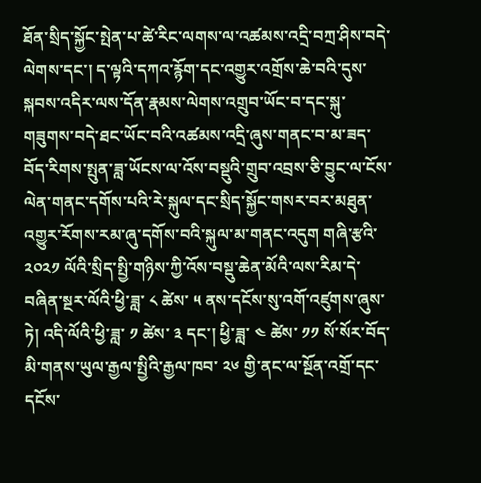ཐོན་སྲིད་སྐྱོང་སྤེན་པ་ཚེ་རིང་ལགས་ལ་འཚམས་འདྲི་བཀྲ་ཤིས་བདེ་ལེགས་དང་། ད་ལྟའི་དཀའ་རྙོག་དང་འགྱུར་འགྲོས་ཆེ་བའི་དུས་སྐབས་འདིར་ལས་དོན་རྣམས་ལེགས་འགྲུབ་ཡོང་བ་དང་སྐུ་གཟུགས་བདེ་ཐང་ཡོང་བའི་འཚམས་འདྲི་ཞུས་གནང་བ་མ་ཟད་བོད་རིགས་སྤུན་ཟླ་ཡོངས་ལ་འོས་བསྡུའི་གྲུབ་འབྲས་ཅི་བྱུང་ལ་ངོས་ལེན་གནང་དགོས་པའི་རེ་སྐུལ་དང་སྲིད་སྐྱོང་གསར་བར་མཐུན་འགྱུར་རོགས་རམ་ཞུ་དགོས་བའི་སྐུལ་མ་གནང་འདུག གཞི་རྩའི་༢༠༢༡ ལོའི་སྲིད་སྤྱི་གཉིས་ཀྱི་འོས་བསྡུ་ཆེན་མོའི་ལས་རིམ་དེ་བཞིན་སྔར་ལོའི་ཕྱི་ཟླ་ ༨ ཚེས་ ༥ ནས་དངོས་སུ་འགོ་འཛུགས་ཞུས་ཏེ། འདི་ལོའི་ཕྱི་ཟླ་ ༡ ཚེས་ ༣ དང་། ཕྱི་ཟླ་ ༤ ཚེས་ ༡༡ སོ་སོར་བོད་མི་གནས་ཡུལ་རྒྱལ་སྤྱིའི་རྒྱལ་ཁབ་ ༢༦ གྱི་ནང་ལ་སྔོན་འགྲོ་དང་དངོས་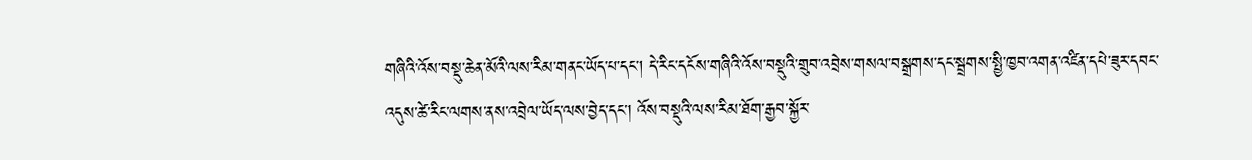གཞིའི་འོས་བསྡུ་ཆེན་མོའི་ལས་རིམ་གནང་ཡོད་པ་དང་། དེ་རིང་དངོས་གཞིའི་འོས་བསྡུའི་གྲུབ་འབྲེས་གསལ་བསྒྲགས་དང་སྦྲགས་སྤྱི་ཁྱབ་འགན་འཛིན་དཔེ་ཟུར་དབང་འདུས་ཚེ་རིང་ལགས་ནས་འབྲེལ་ཡོད་ལས་བྱེད་དང་། འོས་བསྡུའི་ལས་རིམ་ཐོག་རྒྱབ་སྐྱོར་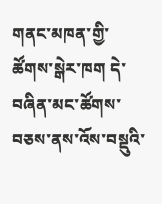གནང་མཁན་གྱི་ཚོགས་སྒེར་ཁག དེ་བཞིན་མང་ཚོགས་བཅས་ནས་འོས་བསྡུའི་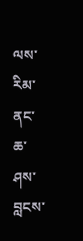ལས་རིམ་ནང་ཆ་ཤས་བླངས་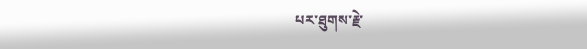པར་ཐུགས་རྗེ་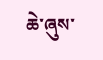ཆེ་ཞུས་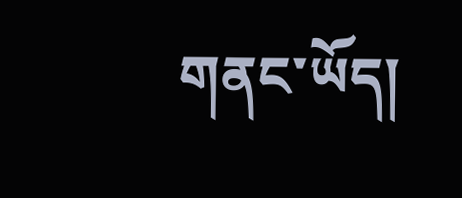གནང་ཡོད།